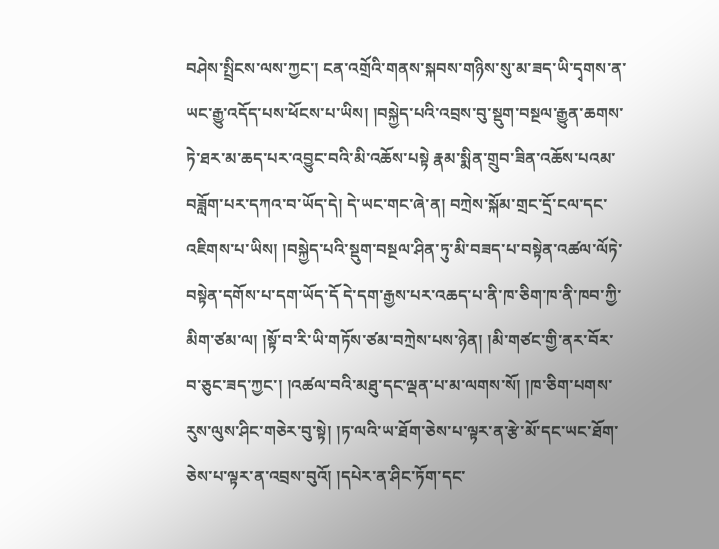བཤེས་སྤྲིངས་ལས་ཀྱང་། ངན་འགྲོའི་གནས་སྐབས་གཉིས་སུ་མ་ཟད་ཡི་དྭགས་ན་ཡང་རྒྱུ་འདོད་པས་ཕོངས་པ་ཡིས། །བསྐྱེད་པའི་འབྲས་བུ་སྡུག་བསྔལ་རྒྱུན་ཆགས་ཏེ་ཐར་མ་ཆད་པར་འབྱུང་བའི་མི་འཆོས་པསྟེ རྣམ་སྨིན་གྲུབ་ཟིན་འཆོས་པའམ་བཟློག་པར་དཀའ་བ་ཡོད་དེ། དེ་ཡང་གང་ཞེ་ན། བཀྲེས་སྐོམ་གྲང་དྲོ་ངལ་དང་འཇིགས་པ་ཡིས། །བསྐྱེད་པའི་སྡུག་བསྔལ་ཤིན་ཏུ་མི་བཟད་པ་བསྟེན་འཚལ་ལོཏེ་བསྟེན་དགོས་པ་དག་ཡོད་དོ དེ་དག་རྒྱས་པར་འཆད་པ་ནི་ཁ་ཅིག་ཁ་ནི་ཁབ་ཀྱི་མིག་ཙམ་ལ། །སྟོ་བ་རི་ཡི་གཏོས་ཙམ་བཀྲེས་པས་ཉེན། །མི་གཙང་གྱི་ནར་བོར་བ་ཅུང་ཟད་ཀྱང་། །འཚལ་བའི་མཐུ་དང་ལྡན་པ་མ་ལགས་སོ། །ཁ་ཅིག་པགས་རུས་ལུས་ཤིང་གཅེར་བུ་སྟེ། །ཏ་ལའི་ཡ་ཐོག་ཅེས་པ་ལྟར་ན་རྩེ་མོ་དང་ཡང་ཐོག་ཅེས་པ་ལྟར་ན་འབྲས་བུའོ། །དཔེར་ན་ཤིང་ཏོག་དང་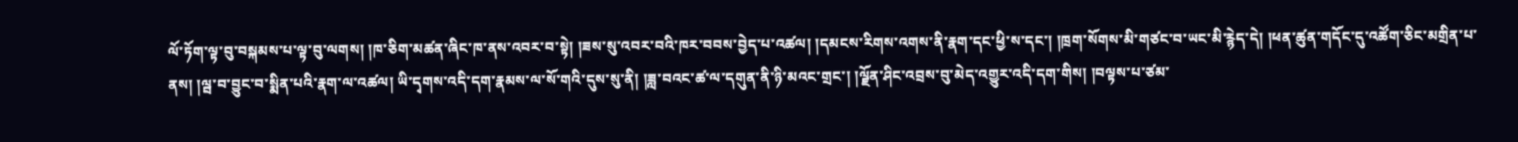ལོ་ཏོག་ལྟ་བུ་བསྐམས་པ་ལྟ་བུ་ལགས། །ཁ་ཅིག་མཚན་ཞིང་ཁ་ནས་འབར་བ་སྟེ། །ཟས་སུ་འབར་བའི་ཁར་བབས་བྱེད་པ་འཚལ། །དམངས་རིགས་འགས་ནི་རྣག་དང་ཕྱི་ས་དང་། །ཁྲག་སོགས་མི་གཙང་བ་ཡང་མི་རྙེད་དེ། །ཕན་ཚུན་གདོང་དུ་འཚོག་ཅིང་མགྲིན་པ་ནས། །ལྦ་བ་བྱུང་བ་སྨིན་པའི་རྣག་ལ་འཚལ། ཡི་དྭགས་འདི་དག་རྣམས་ལ་སོ་གའི་དུས་སུ་ནི། །ཟླ་བའང་ཚ་ལ་དགུན་ནི་ཉི་མའང་གྲང་། །ལྗོན་ཤིང་འབྲས་བུ་མེད་འགྱུར་འདི་དག་གིས། །བལྟས་པ་ཙམ་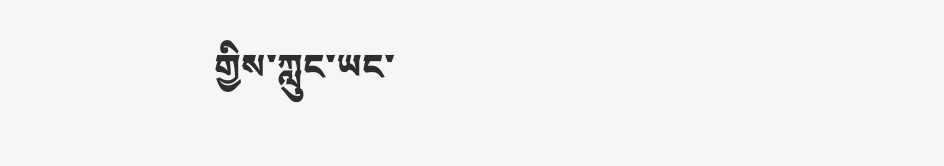གྱིས་ཀླུང་ཡང་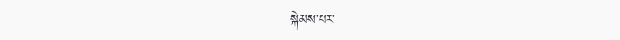སྐེམས་པར་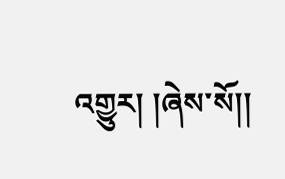འགྱུར། །ཞེས་སོ།།